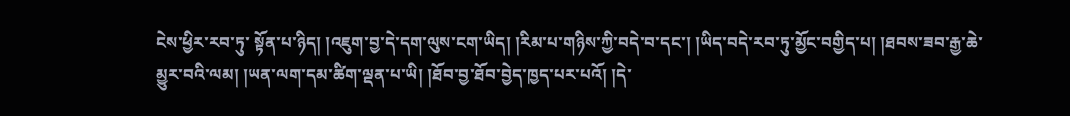ངེས་ཕྱིར་རབ་ཏུ་ སྟོན་པ་ཉིད། །འཇུག་བྱ་དེ་དག་ལུས་ངག་ཡིད། །རིམ་པ་གཉིས་ཀྱི་བདེ་བ་དང་། །ཡིད་བདེ་རབ་ཏུ་མྱོང་བགྱིད་པ། །ཐབས་ཟབ་རྒྱ་ཆེ་མྱུར་བའི་ལམ། །ཡན་ལག་དམ་ཚིག་ལྡན་པ་ཡི། །ཐོབ་བྱ་ཐོབ་བྱེད་ཁྱད་པར་པའོ། །དེ་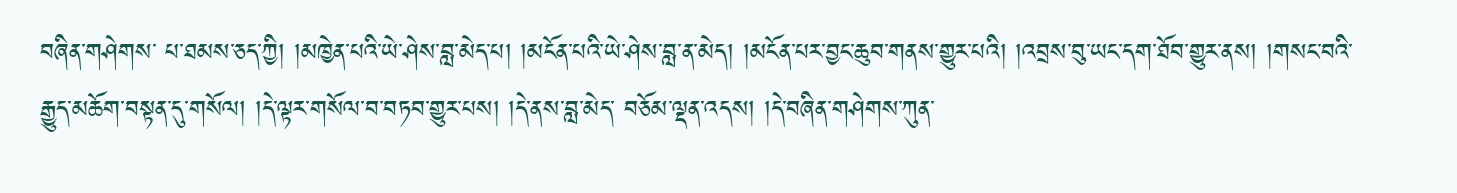བཞིན་གཤེགས་ པ་ཐམས་ཅད་ཀྱི། །མཁྱེན་པའི་ཡེ་ཤེས་བླ་མེད་པ། །མངོན་པའི་ཡེ་ཤེས་བླ་ན་མེད། །མངོན་པར་བྱང་ཆུབ་གནས་གྱུར་པའི། །འབྲས་བུ་ཡང་དག་ཐོབ་གྱུར་ནས། །གསང་བའི་རྒྱུད་མཆོག་བསྟན་དུ་གསོལ། །དེ་ལྟར་གསོལ་བ་བཏབ་གྱུར་པས། །དེ་ནས་བླ་མེད་ བཅོམ་ལྡན་འདས། །དེ་བཞིན་གཤེགས་ཀུན་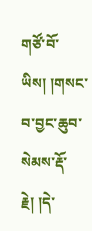གཙོ་བོ་ཡིས། །གསང་བ་བྱང་ཆུབ་སེམས་རྡོ་རྗེ། །དེ་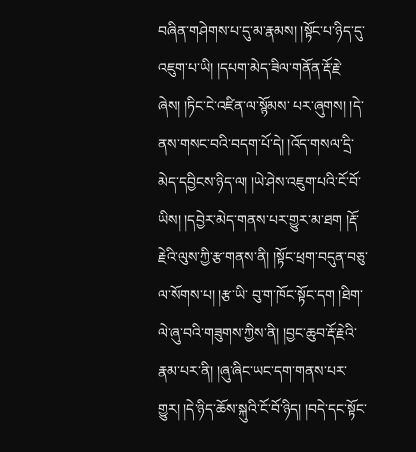བཞིན་གཤེགས་པ་དུ་མ་རྣམས། །སྟོང་པ་ཉིད་དུ་འཇུག་པ་ཡི། །དཔག་མེད་ཟིལ་གནོན་རྡོ་རྗེ་ཞེས། །ཏིང་ངེ་འཛིན་ལ་སྙོམས་ པར་ཞུགས། །དེ་ནས་གསང་བའི་བདག་པོ་དེ། །འོད་གསལ་དྲི་མེད་དབྱིངས་ཉིད་ལ། །ཡེ་ཤེས་འཇུག་པའི་ངོ་བོ་ཡིས། །དབྱེར་མེད་གནས་པར་གྱུར་མ་ཐག །རྡོ་རྗེའི་ལུས་ཀྱི་རྩ་གནས་ནི། །སྟོང་ཕྲག་བདུན་བཅུ་ལ་སོགས་པ། །རྩ་ཡི་ བུ་ག་ཁོང་སྟོང་དག །ཐིག་ལེ་ཞུ་བའི་གཟུགས་ཀྱིས་ནི། །བྱང་ཆུབ་རྡོ་རྗེའི་རྣམ་པར་ནི། །ཞུ་ཞིང་ཡང་དག་གནས་པར་གྱུར། །དེ་ཉིད་ཆོས་སྐུའི་ངོ་བོ་ཉིད། །བདེ་དང་སྟོང་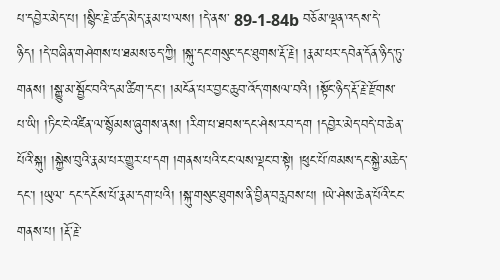པ་དབྱེར་མེད་པ། །སྙིང་རྗེ་ཚད་མེད་རྣམ་པ་ལས། །དེ་ནས་ 89-1-84b བཅོམ་ལྡན་འདས་དེ་ཉིད། །དེ་བཞིན་གཤེགས་པ་ཐམས་ཅད་ཀྱི། །སྐུ་དང་གསུང་དང་ཐུགས་རྡོ་རྗེ། །རྣམ་པར་དབེན་དོན་ཉིད་ཏུ་གནས། །སྒྱུ་མ་སྦྱོང་བའི་དམ་ཚིག་དང་། །མངོན་པར་བྱང་ཆུབ་འོད་གསལ་བའི། །སྟོང་ཉིད་རྡོ་རྗེ་རྫོགས་ པ་ཡི། །ཏིང་ངེ་འཛིན་ལ་སྙོམས་ཞུགས་ནས། །རིག་པ་ཐབས་དང་ཤེས་རབ་དག །དབྱེར་མེད་བདེ་བ་ཆེན་པོའི་སྐུ། །སྐྱེས་བུའི་རྣམ་པར་གྱུར་པ་དག །གནས་པའི་ངང་ལས་ལྡང་བ་སྟེ། །ཕུང་པོ་ཁམས་དང་སྐྱེ་མཆེད་དང་། །ཡུལ་ དང་དངོས་པོ་རྣམ་དག་པའི། །སྐུ་གསུང་ཐུགས་ནི་བྱིན་བརླབས་པ། །ཡེ་ཤེས་ཆེན་པོའི་ངང་གནས་པ། །རྡོ་རྗེ་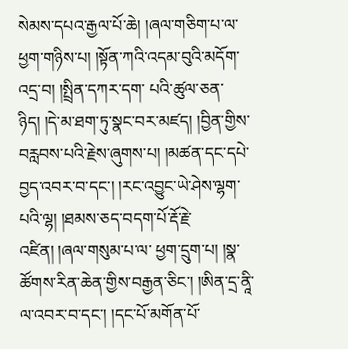སེམས་དཔའ་རྒྱལ་པོ་ཆེ། །ཞལ་གཅིག་པ་ལ་ཕྱག་གཉིས་པ། །སྟོན་ཀའི་འདམ་བུའི་མདོག་འདྲ་བ། །སྤྲིན་དཀར་དག་ པའི་ཚུལ་ཅན་ཉིད། །དེ་མ་ཐག་ཏུ་སྣང་བར་མཛད། །བྱིན་གྱིས་བརླབས་པའི་རྗེས་ཞུགས་པ། །མཚན་དང་དཔེ་བྱད་འབར་བ་དང་། །རང་འབྱུང་ཡེ་ཤེས་ལྷག་པའི་ལྷ། །ཐམས་ཅད་བདག་པོ་རྡོ་རྗེ་འཛིན། །ཞལ་གསུམ་པ་ལ་ ཕྱག་དྲུག་པ། །སྣ་ཚོགས་རིན་ཆེན་གྱིས་བརྒྱན་ཅིང་། །ཨིན་དྲ་ནཱི་ལ་འབར་བ་དང་། །དང་པོ་མགོན་པོ་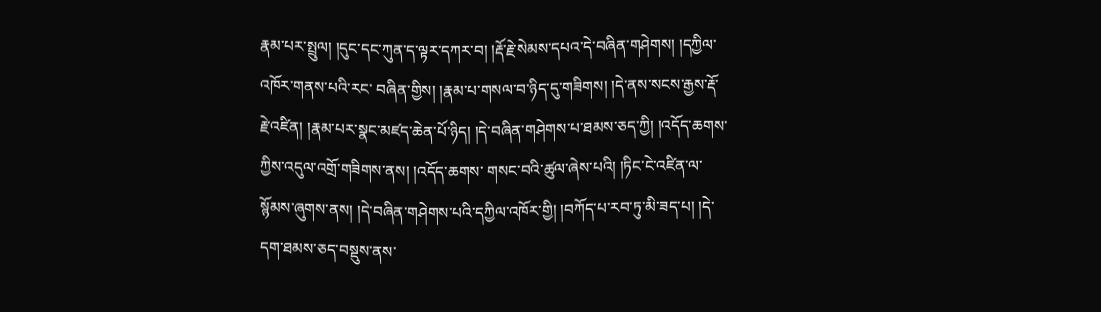རྣམ་པར་སྤྲུལ། །དུང་དང་ཀུན་ད་ལྟར་དཀར་བ། །རྡོ་རྗེ་སེམས་དཔའ་དེ་བཞིན་གཤེགས། །དཀྱིལ་འཁོར་གནས་པའི་རང་ བཞིན་གྱིས། །རྣམ་པ་གསལ་བ་ཉིད་དུ་གཟིགས། །དེ་ནས་སངས་རྒྱས་རྡོ་རྗེ་འཛིན། །རྣམ་པར་སྣང་མཛད་ཆེན་པོ་ཉིད། །དེ་བཞིན་གཤེགས་པ་ཐམས་ཅད་ཀྱི། །འདོད་ཆགས་ཀྱིས་འདུལ་འགྲོ་གཟིགས་ནས། །འདོད་ཆགས་ གསང་བའི་ཚུལ་ཞེས་པའི། །ཏིང་ངེ་འཛིན་ལ་སྙོམས་ཞུགས་ནས། །དེ་བཞིན་གཤེགས་པའི་དཀྱིལ་འཁོར་གྱི། །བཀོད་པ་རབ་ཏུ་མི་ཟད་པ། །དེ་དག་ཐམས་ཅད་བསྡུས་ནས་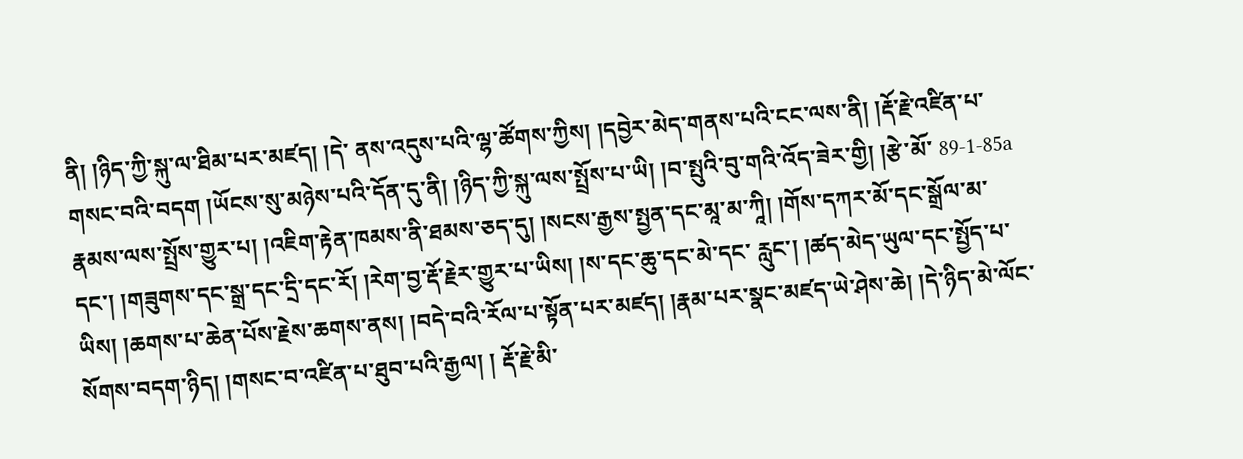ནི། །ཉིད་ཀྱི་སྐུ་ལ་ཐིམ་པར་མཛད། །དེ་ ནས་འདུས་པའི་ལྷ་ཚོགས་ཀྱིས། །དབྱེར་མེད་གནས་པའི་ངང་ལས་ནི། །རྡོ་རྗེ་འཛིན་པ་གསང་བའི་བདག །ཡོངས་སུ་མཉེས་པའི་དོན་དུ་ནི། །ཉིད་ཀྱི་སྐུ་ལས་སྤྲོས་པ་ཡི། །བ་སྤུའི་བུ་གའི་འོད་ཟེར་གྱི། །རྩེ་མོ་ 89-1-85a རྣམས་ལས་སྤྲོས་གྱུར་པ། །འཇིག་རྟེན་ཁམས་ནི་ཐམས་ཅད་དུ། །སངས་རྒྱས་སྤྱན་དང་མཱ་མ་ཀཱི། །གོས་དཀར་མོ་དང་སྒྲོལ་མ་དང་། །གཟུགས་དང་སྒྲ་དང་དྲི་དང་རོ། །རེག་བྱ་རྡོ་རྗེར་གྱུར་པ་ཡིས། །ས་དང་ཆུ་དང་མེ་དང་ རླུང་། །ཚད་མེད་ཡུལ་དང་སྤྱོད་པ་ཡིས། །ཆགས་པ་ཆེན་པོས་རྗེས་ཆགས་ནས། །བདེ་བའི་རོལ་པ་སྟོན་པར་མཛད། །རྣམ་པར་སྣང་མཛད་ཡེ་ཤེས་ཆེ། །དེ་ཉིད་མེ་ལོང་སོགས་བདག་ཉིད། །གསང་བ་འཛིན་པ་ཐུབ་པའི་རྒྱལ། ། རྡོ་རྗེ་མི་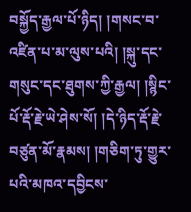བསྐྱོད་རྒྱལ་པོ་ཉིད། །གསང་བ་འཛིན་པ་མ་ལུས་པའི། །སྐུ་དང་གསུང་དང་ཐུགས་ཀྱི་རྒྱལ། །སྙིང་པོ་རྡོ་རྗེ་ཡེ་ཤེས་སོ། །དེ་ཉིད་རྡོ་རྗེ་བཙུན་མོ་རྣམས། །གཅིག་ཏུ་གྱུར་པའི་མཁའ་དབྱིངས་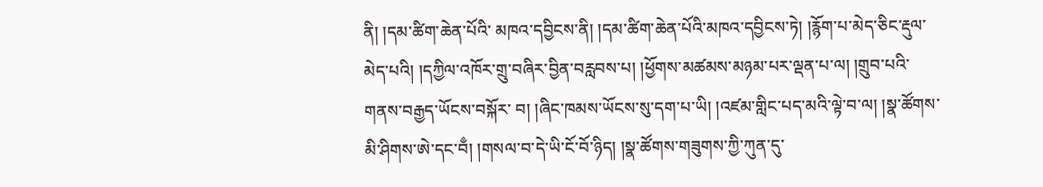ནི། །དམ་ཚིག་ཆེན་པོའི་ མཁའ་དབྱིངས་ནི། །དམ་ཚིག་ཆེན་པོའི་མཁའ་དབྱིངས་ཏེ། །རྙོག་པ་མེད་ཅིང་རྡུལ་མེད་པའི། །དཀྱིལ་འཁོར་གྲུ་བཞིར་བྱིན་བརླབས་པ། །ཕྱོགས་མཚམས་མཉམ་པར་ལྡན་པ་ལ། །གྲུབ་པའི་གནས་བརྒྱད་ཡོངས་བསྐོར་ བ། །ཞིང་ཁམས་ཡོངས་སུ་དག་པ་ཡི། །འཛམ་གླིང་པད་མའི་ལྟེ་བ་ལ། །སྣ་ཚོགས་མི་ཤིགས་ཨེ་དང་བྃ། །གསལ་བ་དེ་ཡི་ངོ་བོ་ཉིད། །སྣ་ཚོགས་གཟུགས་ཀྱི་ཀུན་དུ་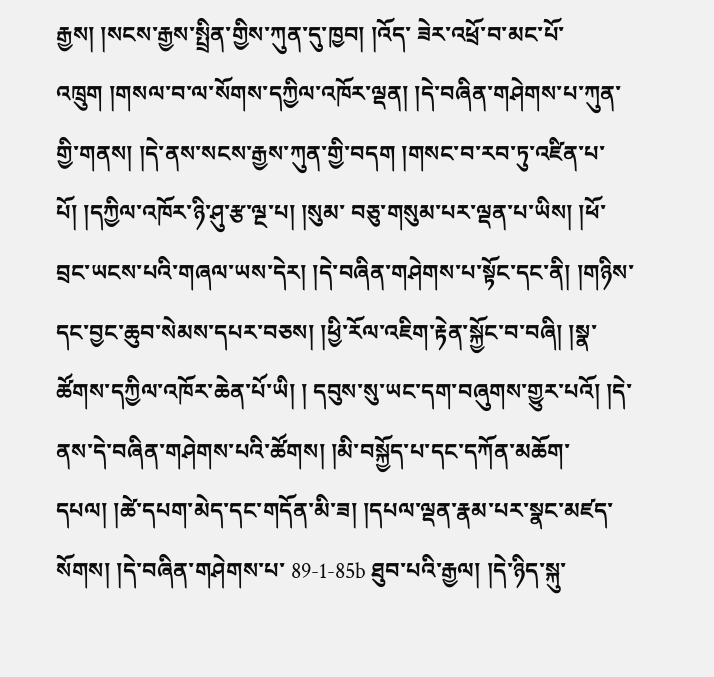རྒྱས། །སངས་རྒྱས་སྤྲིན་གྱིས་ཀུན་དུ་ཁྱབ། །འོད་ ཟེར་འཕྲོ་བ་མང་པོ་འཁྲུག །གསལ་བ་ལ་སོགས་དཀྱིལ་འཁོར་ལྡན། །དེ་བཞིན་གཤེགས་པ་ཀུན་གྱི་གནས། །དེ་ནས་སངས་རྒྱས་ཀུན་གྱི་བདག །གསང་བ་རབ་ཏུ་འཛིན་པ་པོ། །དཀྱིལ་འཁོར་ཉི་ཤུ་རྩ་ལྔ་པ། །སུམ་ བཅུ་གསུམ་པར་ལྡན་པ་ཡིས། །ཕོ་བྲང་ཡངས་པའི་གཞལ་ཡས་དེར། །དེ་བཞིན་གཤེགས་པ་སྟོང་དང་ནི། །གཉིས་དང་བྱང་ཆུབ་སེམས་དཔར་བཅས། །ཕྱི་རོལ་འཇིག་རྟེན་སྐྱོང་བ་བཞི། །སྣ་ཚོགས་དཀྱིལ་འཁོར་ཆེན་པོ་ཡི། ། དབུས་སུ་ཡང་དག་བཞུགས་གྱུར་པའོ། །དེ་ནས་དེ་བཞིན་གཤེགས་པའི་ཚོགས། །མི་བསྐྱོད་པ་དང་དཀོན་མཆོག་དཔལ། །ཚེ་དཔག་མེད་དང་གདོན་མི་ཟ། །དཔལ་ལྡན་རྣམ་པར་སྣང་མཛད་སོགས། །དེ་བཞིན་གཤེགས་པ་ 89-1-85b ཐུབ་པའི་རྒྱལ། །དེ་ཉིད་སྐུ་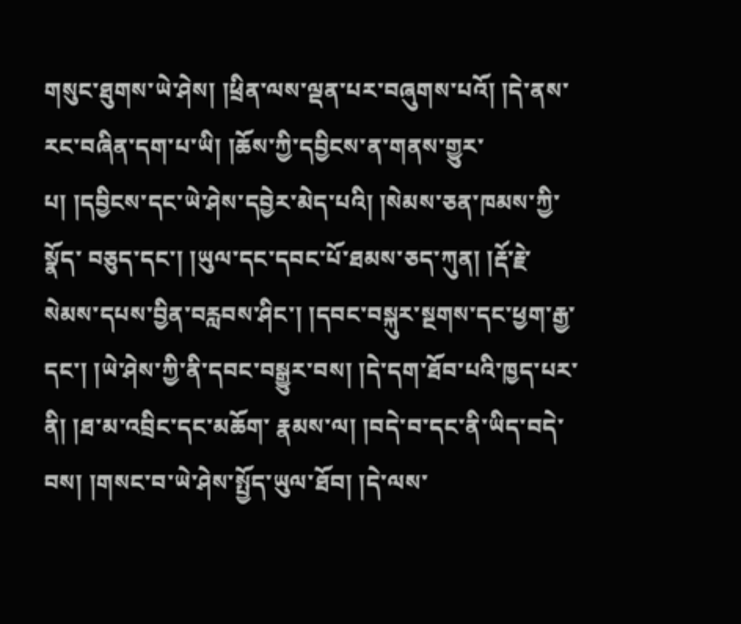གསུང་ཐུགས་ཡེ་ཤེས། །ཕྲིན་ལས་ལྡན་པར་བཞུགས་པའོ། །དེ་ནས་རང་བཞིན་དག་པ་ཡི། །ཆོས་ཀྱི་དབྱིངས་ན་གནས་གྱུར་པ། །དབྱིངས་དང་ཡེ་ཤེས་དབྱེར་མེད་པའི། །སེམས་ཅན་ཁམས་ཀྱི་སྣོད་ བཅུད་དང་། །ཡུལ་དང་དབང་པོ་ཐམས་ཅད་ཀུན། །རྡོ་རྗེ་སེམས་དཔས་བྱིན་བརླབས་ཤིང་། །དབང་བསྐུར་སྔགས་དང་ཕྱག་རྒྱ་དང་། །ཡེ་ཤེས་ཀྱི་ནི་དབང་བསྒྱུར་བས། །དེ་དག་ཐོབ་པའི་ཁྱད་པར་ནི། །ཐ་མ་འབྲིང་དང་མཆོག་ རྣམས་ལ། །བདེ་བ་དང་ནི་ཡིད་བདེ་བས། །གསང་བ་ཡེ་ཤེས་སྤྱོད་ཡུལ་ཐོབ། །དེ་ལས་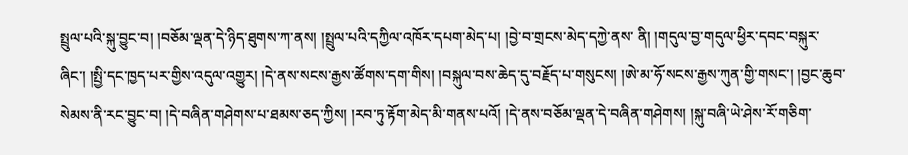སྤྲུལ་པའི་སྐུ་བྱུང་བ། །བཅོམ་ལྡན་དེ་ཉིད་ཐུགས་ཀ་ནས། །སྤྲུལ་པའི་དཀྱིལ་འཁོར་དཔག་མེད་པ། །བྱེ་བ་གྲངས་མེད་དཀྱེ་ནས་ ནི། །གདུལ་བྱ་གདུལ་ཕྱིར་དབང་བསྐུར་ཞིང་། །སྤྱི་དང་ཁྱད་པར་གྱིས་འདུལ་འགྱུར། །དེ་ནས་སངས་རྒྱས་ཚོགས་དག་གིས། །བསྐུལ་བས་ཆེད་དུ་བརྗོད་པ་གསུངས། །ཨེ་མ་ཧོ་སངས་རྒྱས་ཀུན་གྱི་གསང་། །བྱང་ཆུབ་ སེམས་ནི་རང་བྱུང་བ། །དེ་བཞིན་གཤེགས་པ་ཐམས་ཅད་ཀྱིས། །རབ་ཏུ་རྟོག་མེད་མི་གནས་པའོ། །དེ་ནས་བཅོམ་ལྡན་དེ་བཞིན་གཤེགས། །སྐུ་བཞི་ཡེ་ཤེས་རོ་གཅིག་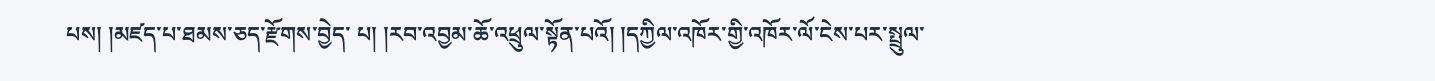པས། །མཛད་པ་ཐམས་ཅད་རྫོགས་བྱེད་ པ། །རབ་འབྱམ་ཆོ་འཕྲུལ་སྟོན་པའོ། །དཀྱིལ་འཁོར་གྱི་འཁོར་ལོ་ངེས་པར་སྤྲུལ་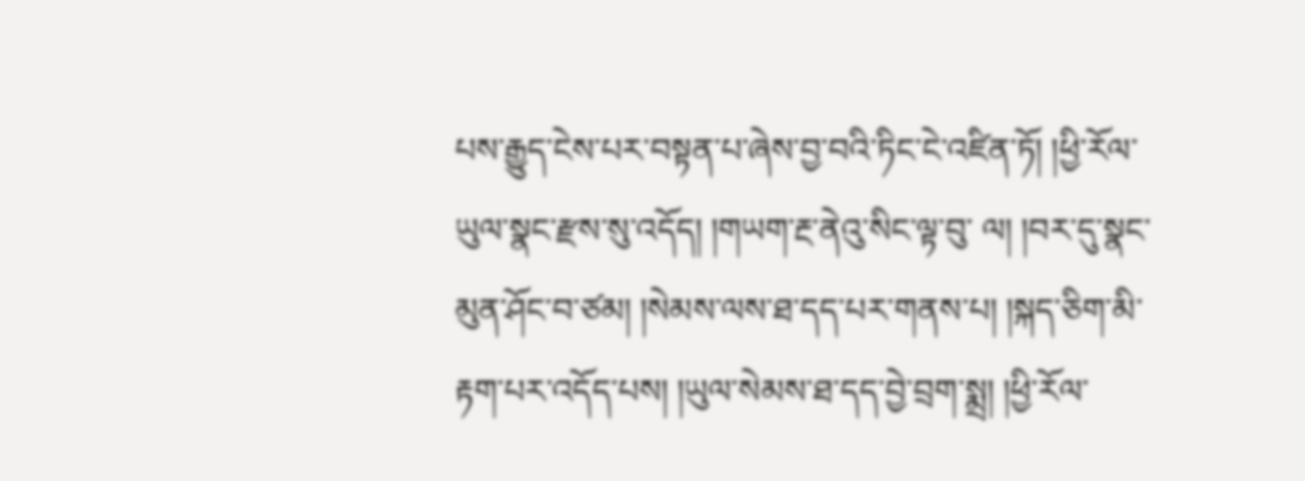པས་རྒྱུད་ངེས་པར་བསྟན་པ་ཞེས་བྱ་བའི་ཏིང་ངེ་འཛིན་ཏོ། །ཕྱི་རོལ་ཡུལ་སྣང་རྫས་སུ་འདོད། །གཡག་རྔ་ནེའུ་སིང་ལྟ་བུ་ ལ། །བར་དུ་སྣང་མུན་ཤོང་བ་ཙམ། །སེམས་ལས་ཐ་དད་པར་གནས་པ། །སྐད་ཅིག་མི་རྟག་པར་འདོད་པས། །ཡུལ་སེམས་ཐ་དད་བྱེ་བྲག་སྨྲ། །ཕྱི་རོལ་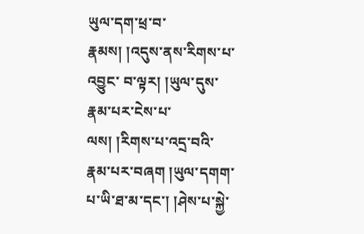ཡུལ་དག་ཕྲ་བ་རྣམས། །འདུས་ནས་རིགས་པ་འབྱུང་ བ་ལྟར། །ཡུལ་དུས་རྣམ་པར་ངེས་པ་ལས། །རིགས་པ་འདྲ་བའི་རྣམ་པར་བཞག །ཡུལ་དགག་པ་ཡི་ཐ་མ་དང་། །ཤེས་པ་སྐྱེ་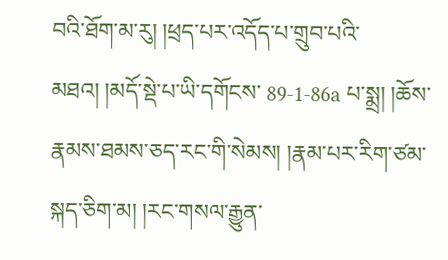བའི་ཐོག་མ་རུ། །ཕྲད་པར་འདོད་པ་གྲུབ་པའི་མཐའ། །མདོ་སྡེ་པ་ཡི་དགོངས་ 89-1-86a པ་སྨྲ། །ཆོས་རྣམས་ཐམས་ཅད་རང་གི་སེམས། །རྣམ་པར་རིག་ཙམ་སྐད་ཅིག་མ། །རང་གསལ་རྒྱུན་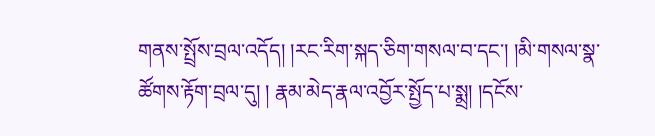གནས་སྤྲོས་བྲལ་འདོད། །རང་རིག་སྐད་ཅིག་གསལ་བ་དང་། །མི་གསལ་སྣ་ཚོགས་རྟོག་བྲལ་དུ། ། རྣམ་མེད་རྣལ་འབྱོར་སྤྱོད་པ་སྨྲ། །དངོས་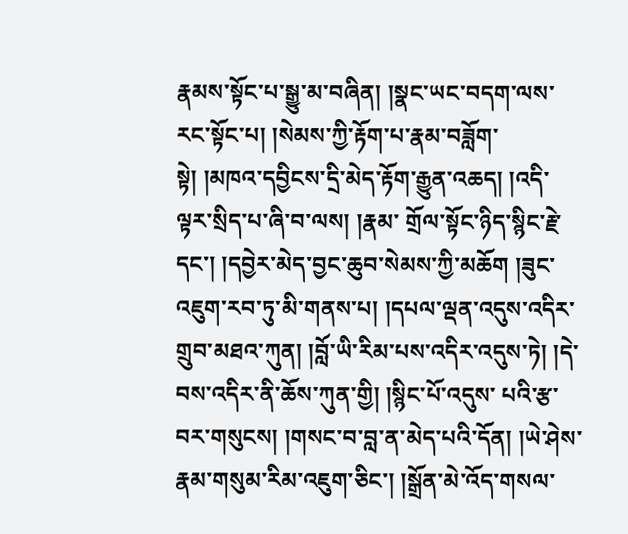རྣམས་སྟོང་པ་སྒྱུ་མ་བཞིན། །སྣང་ཡང་བདག་ལས་རང་སྟོང་པ། །སེམས་ཀྱི་རྟོག་པ་རྣམ་བཟློག་སྟེ། །མཁའ་དབྱིངས་དྲི་མེད་རྟོག་རྒྱུན་འཆད། །འདི་ལྟར་སྲིད་པ་ཞི་བ་ལས། །རྣམ་ གྲོལ་སྟོང་ཉིད་སྙིང་རྗེ་དང་། །དབྱེར་མེད་བྱང་ཆུབ་སེམས་ཀྱི་མཆོག །ཟུང་འཇུག་རབ་ཏུ་མི་གནས་པ། །དཔལ་ལྡན་འདུས་འདིར་གྲུབ་མཐའ་ཀུན། །བློ་ཡི་རིམ་པས་འདིར་འདུས་ཏེ། །དེ་བས་འདིར་ནི་ཆོས་ཀུན་གྱི། །སྙིང་པོ་འདུས་ པའི་རྩ་བར་གསུངས། །གསང་བ་བླ་ན་མེད་པའི་དོན། །ཡེ་ཤེས་རྣམ་གསུམ་རིམ་འཇུག་ཅིང་། །སྒྲོན་མེ་འོད་གསལ་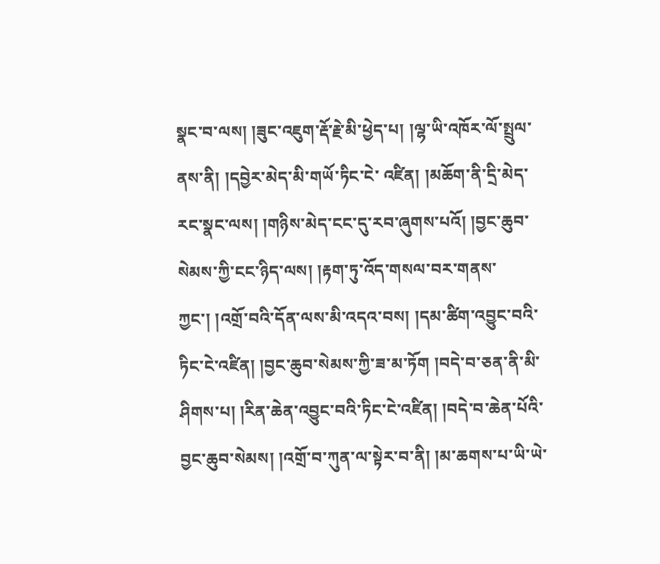སྣང་བ་ལས། །ཟུང་འཇུག་རྡོ་རྗེ་མི་ཕྱེད་པ། །ལྷ་ཡི་འཁོར་ལོ་སྤྲུལ་ནས་ནི། །དབྱེར་མེད་མི་གཡོ་ཏིང་ངེ་ འཛིན། །མཆོག་ནི་དྲི་མེད་རང་སྣང་ལས། །གཉིས་མེད་ངང་དུ་རབ་ཞུགས་པའོ། །བྱང་ཆུབ་སེམས་ཀྱི་ངང་ཉིད་ལས། །རྟག་ཏུ་འོད་གསལ་བར་གནས་ཀྱང་། །འགྲོ་བའི་དོན་ལས་མི་འདའ་བས། །དམ་ཚིག་འབྱུང་བའི་ ཏིང་ངེ་འཛིན། །བྱང་ཆུབ་སེམས་ཀྱི་ཟ་མ་ཏོག །བདེ་བ་ཅན་ནི་མི་ཤིགས་པ། །རིན་ཆེན་འབྱུང་བའི་ཏིང་ངེ་འཛིན། །བདེ་བ་ཆེན་པོའི་བྱང་ཆུབ་སེམས། །འགྲོ་བ་ཀུན་ལ་སྟེར་བ་ནི། །མ་ཆགས་པ་ཡི་ཡེ་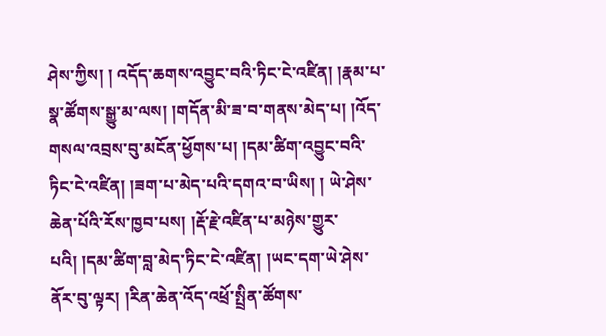ཤེས་ཀྱིས། ། འདོད་ཆགས་འབྱུང་བའི་ཏིང་ངེ་འཛིན། །རྣམ་པ་སྣ་ཚོགས་སྒྱུ་མ་ལས། །གདོན་མི་ཟ་བ་གནས་མེད་པ། །འོད་གསལ་འབྲས་བུ་མངོན་ཕྱོགས་པ། །དམ་ཚིག་འབྱུང་བའི་ཏིང་ངེ་འཛིན། །ཟག་པ་མེད་པའི་དགའ་བ་ཡིས། ། ཡེ་ཤེས་ཆེན་པོའི་རོས་ཁྱབ་པས། །རྡོ་རྗེ་འཛིན་པ་མཉེས་གྱུར་པའི། །དམ་ཚིག་བླ་མེད་ཏིང་ངེ་འཛིན། །ཡང་དག་ཡེ་ཤེས་ནོར་བུ་ལྟར། །རིན་ཆེན་འོད་འཕྲོ་སྤྲིན་ཚོགས་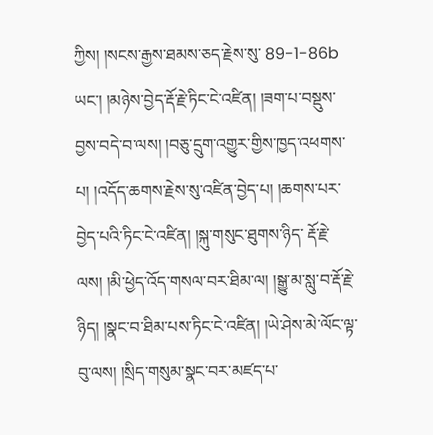ཀྱིས། །སངས་རྒྱས་ཐམས་ཅད་རྗེས་སུ་ 89-1-86b ཡང་། །མཉེས་བྱེད་རྡོ་རྗེ་ཏིང་ངེ་འཛིན། །ཟག་པ་བསྡུས་བྱས་བདེ་བ་ལས། །བཅུ་དྲུག་འགྱུར་གྱིས་ཁྱད་འཕགས་པ། །འདོད་ཆགས་རྗེས་སུ་འཛིན་བྱེད་པ། །ཆགས་པར་བྱེད་པའི་ཏིང་ངེ་འཛིན། །སྐུ་གསུང་ཐུགས་ཉིད་ རྡོ་རྗེ་ལས། །མི་ཕྱེད་འོད་གསལ་བར་ཐིམ་ལ། །སྒྱུ་མ་སླུ་བ་རྡོ་རྗེ་ཉིད། །སྣང་བ་ཐིམ་པས་ཏིང་ངེ་འཛིན། །ཡེ་ཤེས་མེ་ལོང་ལྟ་བུ་ལས། །སྲིད་གསུམ་སྣང་བར་མཛད་པ་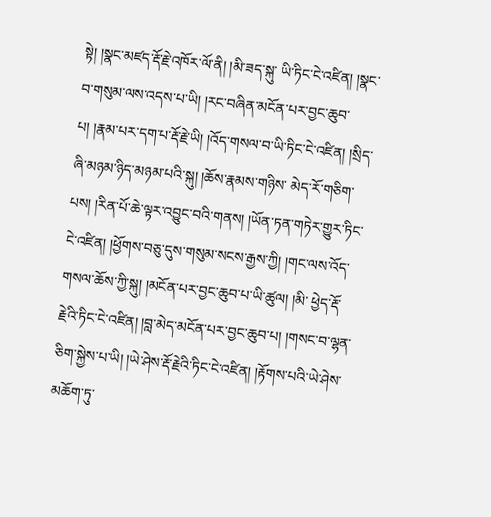སྟེ། །སྣང་མཛད་རྡོ་རྗེ་འཁོར་ལོ་ནི། །མི་ཟད་སྐུ་ ཡི་ཏིང་ངེ་འཛིན། །སྣང་བ་གསུམ་ལས་འདས་པ་ཡི། །རང་བཞིན་མངོན་པར་བྱང་ཆུབ་པ། །རྣམ་པར་དག་པ་རྡོ་རྗེ་ཡི། །འོད་གསལ་བ་ཡི་ཏིང་ངེ་འཛིན། །སྲིད་ཞི་མཉམ་ཉིད་མཉམ་པའི་སྐུ། །ཆོས་རྣམས་གཉིས་ མེད་རོ་གཅིག་པས། །རིན་པོ་ཆེ་ལྟར་འབྱུང་བའི་གནས། །ཡོན་ཏན་གཏེར་གྱུར་ཏིང་ངེ་འཛིན། །ཕྱོགས་བཅུ་དུས་གསུམ་སངས་རྒྱས་ཀྱི། །གང་ལས་འོད་གསལ་ཆོས་ཀྱི་སྐུ། །མངོན་པར་བྱང་ཆུབ་པ་ཡི་ཚུལ། །མི་ ཕྱེད་རྡོ་རྗེའི་ཏིང་ངེ་འཛིན། །བླ་མེད་མངོན་པར་བྱང་ཆུབ་པ། །གསང་བ་ལྷན་ཅིག་སྐྱེས་པ་ཡི། །ཡེ་ཤེས་རྡོ་རྗེའི་ཏིང་ངེ་འཛིན། །རྟོགས་པའི་ཡེ་ཤེས་མཆོག་ཏུ་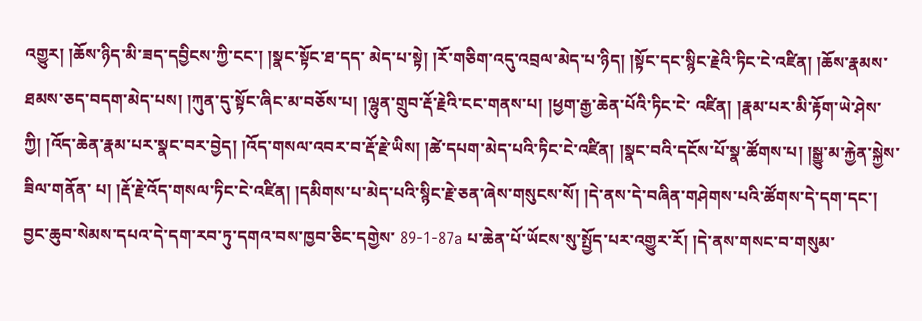འགྱུར། །ཆོས་ཉིད་མི་ཟད་དབྱིངས་ཀྱི་ངང་། །སྣང་སྟོང་ཐ་དད་ མེད་པ་སྟེ། །རོ་གཅིག་འདུ་འབྲལ་མེད་པ་ཉིད། །སྟོང་དང་སྙིང་རྗེའི་ཏིང་ངེ་འཛིན། །ཆོས་རྣམས་ཐམས་ཅད་བདག་མེད་པས། །ཀུན་དུ་སྟོང་ཞིང་མ་བཅོས་པ། །ལྷུན་གྲུབ་རྡོ་རྗེའི་ངང་གནས་པ། །ཕྱག་རྒྱ་ཆེན་པོའི་ཏིང་ངེ་ འཛིན། །རྣམ་པར་མི་རྟོག་ཡེ་ཤེས་ཀྱི། །འོད་ཆེན་རྣམ་པར་སྣང་བར་བྱེད། །འོད་གསལ་འབར་བ་རྡོ་རྗེ་ཡིས། །ཚེ་དཔག་མེད་པའི་ཏིང་ངེ་འཛིན། །སྣང་བའི་དངོས་པོ་སྣ་ཚོགས་པ། །སྒྱུ་མ་རྐྱེན་སྐྱེས་ཟིལ་གནོན་ པ། །རྡོ་རྗེ་འོད་གསལ་ཏིང་ངེ་འཛིན། །དམིགས་པ་མེད་པའི་སྙིང་རྗེ་ཅན་ཞེས་གསུངས་སོ། །དེ་ནས་དེ་བཞིན་གཤེགས་པའི་ཚོགས་དེ་དག་དང་། བྱང་ཆུབ་སེམས་དཔའ་དེ་དག་རབ་ཏུ་དགའ་བས་ཁྱབ་ཅིང་དགྱེས་ 89-1-87a པ་ཆེན་པོ་ཡོངས་སུ་སྤྱོད་པར་འགྱུར་རོ། །དེ་ནས་གསང་བ་གསུམ་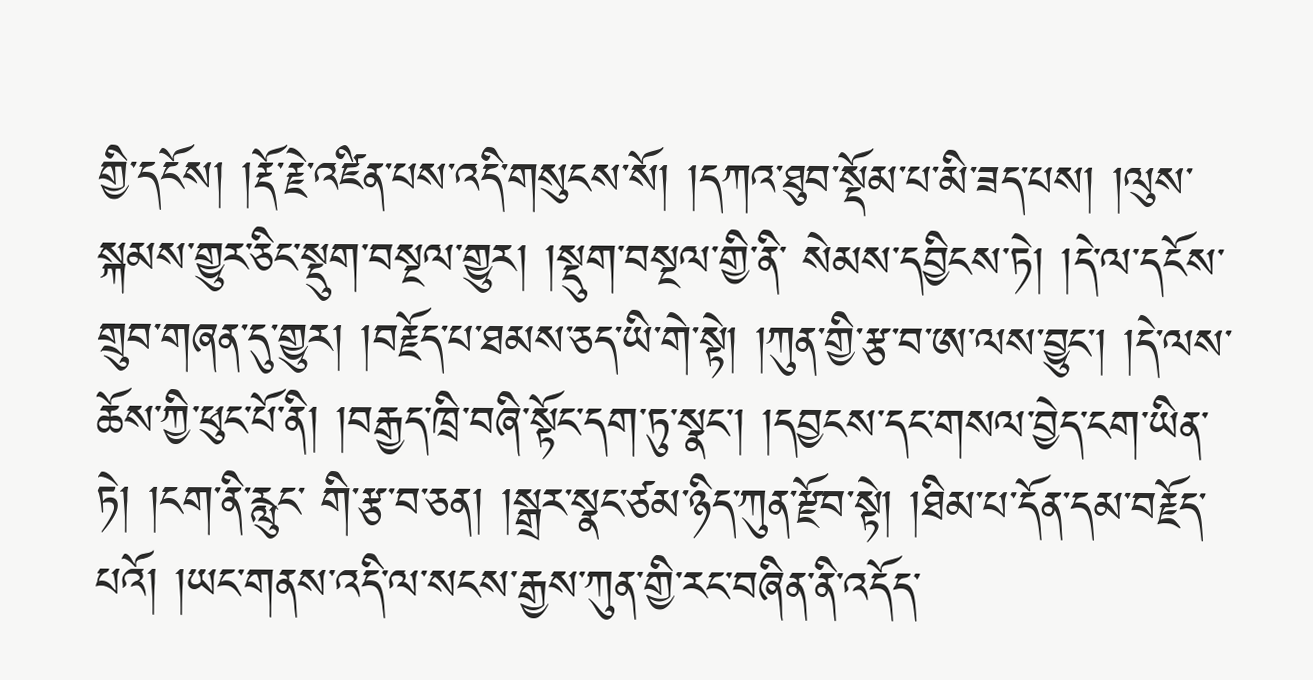གྱི་དངོས། །རྡོ་རྗེ་འཛིན་པས་འདི་གསུངས་སོ། །དཀའ་ཐུབ་སྡོམ་པ་མི་ཟད་པས། །ལུས་སྐམས་གྱུར་ཅིང་སྡུག་བསྔལ་གྱུར། །སྡུག་བསྔལ་གྱི་ནི་ སེམས་དབྱིངས་ཏེ། །དེ་ལ་དངོས་གྲུབ་གཞན་དུ་གྱུར། །བརྗོད་པ་ཐམས་ཅད་ཡི་གེ་སྟེ། །ཀུན་གྱི་རྩ་བ་ཨ་ལས་བྱུང་། །དེ་ལས་ཆོས་ཀྱི་ཕུང་པོ་ནི། །བརྒྱད་ཁྲི་བཞི་སྟོང་དག་ཏུ་སྣང་། །དབྱངས་དང་གསལ་བྱེད་ངག་ཡིན་ཏེ། །ངག་ནི་རླུང་ གི་རྩ་བ་ཅན། །སྒྲར་སྣང་ཙམ་ཉིད་ཀུན་རྫོབ་སྟེ། །ཐིམ་པ་དོན་དམ་བརྗོད་པའོ། །ཡང་གནས་འདི་ལ་སངས་རྒྱས་ཀུན་གྱི་རང་བཞིན་ནི་འདོད་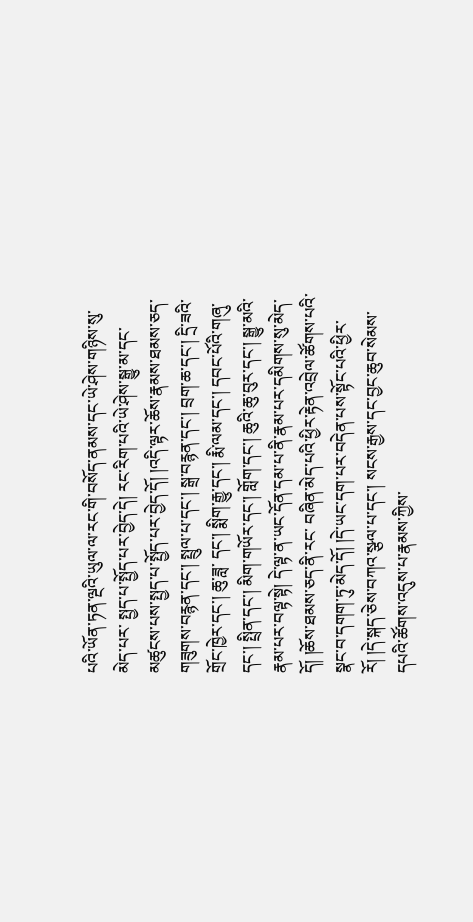པའི་ཡོན་ཏན་ལྔའི་ཡུལ་ལ་རང་གི་བསོད་ནམས་དང་ཡེ་ཤེས་གཉིས་སུ་མེད་པར་ སྤྱད་པ་སྤྱོད་པར་བྱེད་དེ། རང་རིག་པའི་ཡེ་ཤེས་སྒྱུ་མ་དང་མཚུངས་པས་སྤྱད་པ་སྤྱོད་པར་བྱེད་དོ། །འདི་ལྟར་ཆོས་རྣམས་ཐམས་ཅད་གཟུགས་བརྙན་དང་། སྤྲུལ་པ་དང་། སྒྲ་བརྙན་དང་། བྲག་ཆ་དང་། དྲི་ཟའི་གྲོང་ཁྱེར་དང་། ཆུ་ཟླ་ དང་། སྨིག་རྒྱུ་དང་། རྨི་ལམ་དང་། དབང་པོའི་གཞུ་དང་། སྤྲིན་དང་། མིག་གཡོར་དང་། གློག་དང་། ཆུའི་ཆུ་བུར་དང་། སྒྱུ་མའི་རྣམ་པར་བལྟ་སྟེ། དེ་ལྟ་ན་ཡང་དོན་དམ་པ་ནི་རྣམ་པར་དམིགས་སུ་མེད་དོ། །ཆོས་ཐམས་ཅད་ནི་རང་ བཞིན་མེད་པའི་ཕྱིར་རྟེན་འབྲེལ་ཚོགས་པའི་སྣང་བ་དགག་ཏུ་མེད་དོ། །དེ་ཡང་དག་པར་བདེན་པས་སྟོང་པའི་ཕྱིར་རོ། །དེ་སྐད་ཅེས་བཀའ་སྩལ་པ་དང་། སངས་རྒྱས་དང་བྱང་ཆུབ་སེམས་དཔའི་ཚོགས་འདུས་པ་རྣམས་ཀྱིས་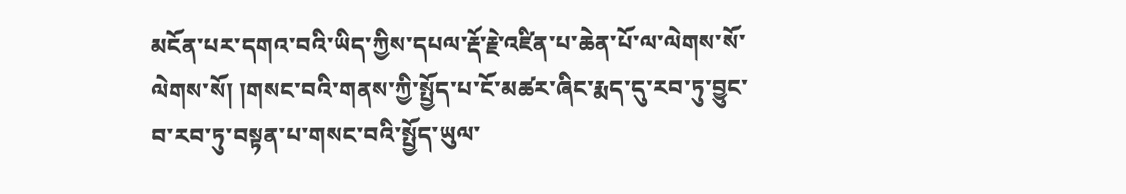མངོན་པར་དགའ་བའི་ཡིད་ཀྱིས་དཔལ་རྡོ་རྗེ་འཛིན་པ་ཆེན་པོ་ལ་ལེགས་སོ་ལེགས་སོ། །གསང་བའི་གནས་ཀྱི་སྤྱོད་པ་ངོ་མཚར་ཞིང་རྨད་དུ་རབ་ཏུ་བྱུང་བ་རབ་ཏུ་བསྟན་པ་གསང་བའི་སྤྱོད་ཡུལ་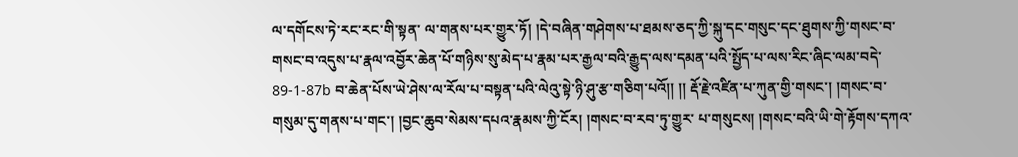ལ་དགོངས་ཏེ་རང་རང་གི་སྟན་ ལ་གནས་པར་གྱུར་ཏོ། །དེ་བཞིན་གཤེགས་པ་ཐམས་ཅད་ཀྱི་སྐུ་དང་གསུང་དང་ཐུགས་ཀྱི་གསང་བ་གསང་བ་འདུས་པ་རྣལ་འབྱོར་ཆེན་པོ་གཉིས་སུ་མེད་པ་རྣམ་པར་རྒྱལ་བའི་རྒྱུད་ལས་དམན་པའི་སྤྱོད་པ་ལས་རིང་ཞིང་ལམ་བདེ་ 89-1-87b བ་ཆེན་པོས་ཡེ་ཤེས་ལ་རོལ་པ་བསྟན་པའི་ལེའུ་སྟེ་ཉི་ཤུ་རྩ་གཅིག་པའོ།། །། རྡོ་རྗེ་འཛིན་པ་ཀུན་གྱི་གསང་། །གསང་བ་གསུམ་དུ་གནས་པ་གང་། །བྱང་ཆུབ་སེམས་དཔའ་རྣམས་ཀྱི་ངོར། །གསང་བ་རབ་ཏུ་གྱུར་ པ་གསུངས། །གསང་བའི་ཡི་གེ་རྟོགས་དཀའ་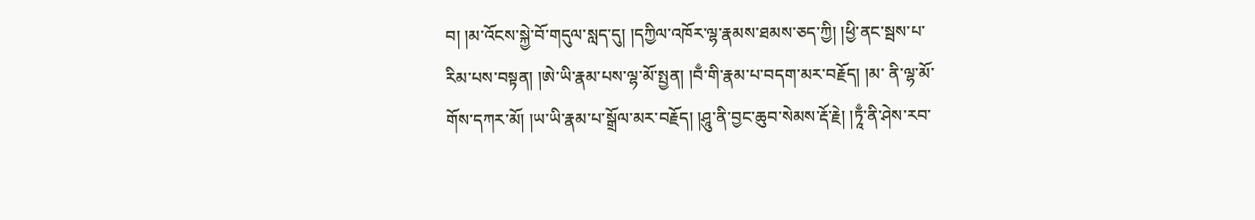བ། །མ་འོངས་སྐྱེ་བོ་གདུལ་སླད་དུ། །དཀྱིལ་འཁོར་ལྷ་རྣམས་ཐམས་ཅད་ཀྱི། །ཕྱི་ནང་སྦས་པ་རིམ་པས་བསྟན། །ཨེ་ཡི་རྣམ་པས་ལྷ་མོ་སྤྱན། །བྃ་གི་རྣམ་པ་བདག་མར་བརྗོད། །མ་ ནི་ལྷ་མོ་གོས་དཀར་མོ། །ཡ་ཡི་རྣམ་པ་སྒྲོལ་མར་བརྗོད། །ཤཱུ་ནི་བྱང་ཆུབ་སེམས་རྡོ་རྗེ། །ཏཱྃ་ནི་ཤེས་རབ་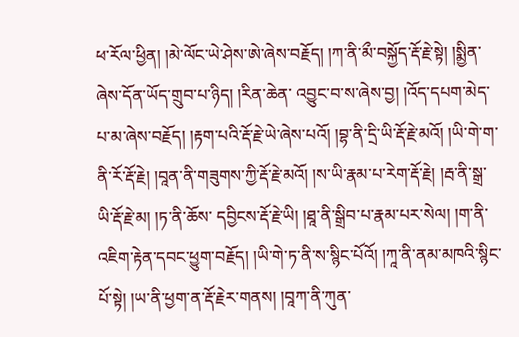ཕ་རོལ་ཕྱིན། །མེ་ལོང་ཡེ་ཤེས་ཨེ་ཞེས་བརྗོད། །ཀ་ནི་མྀ་བསྐྱོད་རྡོ་རྗེ་སྟེ། །སྨྱིན་ཞེས་དོན་ཡོད་གྲུབ་པ་ཉིད། །རིན་ཆེན་ འབྱུང་བ་ས་ཞེས་བྱ། །འོད་དཔག་མེད་པ་མ་ཞེས་བརྗོད། །རྟག་པའི་རྡོ་རྗེ་ཡེ་ཞེས་པའོ། །བྷ་ནི་དྲི་ཡི་རྡོ་རྗེ་མའོ། །ཡི་གེ་ག་ནི་རོ་རྡོ་རྗེ། །བཱན་ནི་གཟུགས་ཀྱི་རྡོ་རྗེ་མའོ། །ས་ཡི་རྣམ་པ་རེག་རྡོ་རྗེ། །རྦ་ནི་སྒྲ་ཡི་རྡོ་རྗེ་མ། །ཏ་ནི་ཆོས་ དབྱིངས་རྡོ་རྗེ་ཡི། །ཐཱ་ནི་སྒྲིབ་པ་རྣམ་པར་སེལ། །ག་ནི་འཇིག་རྟེན་དབང་ཕྱུག་བརྗོད། །ཡི་གེ་ཏ་ནི་ས་སྙིང་པོའོ། །ཀཱ་ནི་ནམ་མཁའི་སྙིང་པོ་སྟེ། །ཡ་ནི་ཕྱག་ན་རྡོ་རྗེར་གནས། །བཱཀ་ནི་ཀུན་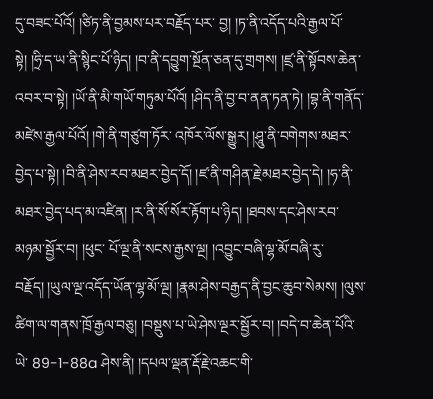དུ་བཟང་པོའོ། །ཙིཏ་ནི་བྱམས་པར་བརྗོད་པར་ བྱ། །ཏ་ནི་འདོད་པའི་རྒྱལ་པོ་སྟེ། །ཧྲི་ད་ཡ་ནི་སྙིང་པོ་ཉིད། །བ་ནི་དབྱུག་སྔོན་ཅན་དུ་གྲགས། །ཛྲ་ནི་སྟོབས་ཆེན་འབར་བ་སྟེ། །ཡོ་ནི་མི་གཡོ་གཏུམ་པོའོ། །ཤིད་ནི་བྱ་བ་ནན་ཏན་ཏེ། །བྷ་ནི་གནོད་མཛེས་རྒྱལ་པོའོ། །གེ་ནི་གཙུག་ཏོར་ འཁོར་ལོས་སྒྱུར། །ཤཱུ་ནི་བགེགས་མཐར་བྱེད་པ་སྟེ། །བི་ནི་ཤེས་རབ་མཐར་བྱེད་དོ། །ཛ་ནི་གཤིན་རྗེ་མཐར་བྱེད་དེ། །ཧ་ནི་མཐར་བྱེད་པད་མ་འཛིན། །ར་ནི་སོ་སོར་རྟོག་པ་ཉིད། །ཐབས་དང་ཤེས་རབ་མཉམ་སྦྱོར་བ། །ཕུང་ པོ་ལྔ་ནི་སངས་རྒྱས་ལྔ། །འབྱུང་བཞི་ལྷ་མོ་བཞི་རུ་བརྗོད། །ཡུལ་ལྔ་འདོད་ཡོན་ལྷ་མོ་ལྔ། །རྣམ་ཤེས་བརྒྱད་ནི་བྱང་ཆུབ་སེམས། །ལུས་ཚིག་ལ་གནས་ཁྲོ་རྒྱལ་བཅུ། །བསྡུས་པ་ཡེ་ཤེས་ལྔར་སྦྱོར་བ། །བདེ་བ་ཆེན་པོའི་ཡེ་ 89-1-88a ཤེས་ནི། །དཔལ་ལྡན་རྡོ་རྗེ་འཆང་གི་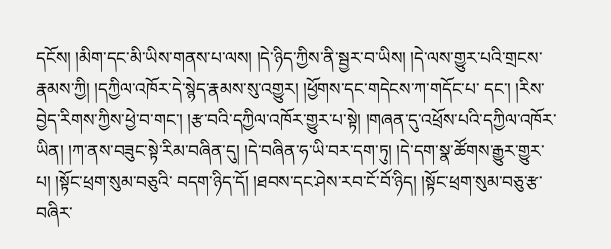དངོས། །མིག་དང་མི་ཡིས་གནས་པ་ལས། །དེ་ཉིད་ཀྱིས་ནི་སྦྱར་བ་ཡིས། །དེ་ལས་གྱུར་པའི་གྲངས་རྣམས་ཀྱི། །དཀྱིལ་འཁོར་དེ་སྙེད་རྣམས་སུ་འགྱུར། །ཕྱོགས་དང་གདེངས་ཀ་གདོང་པ་ དང་། །རིས་བྱེད་རིགས་ཀྱིས་ཕྱེ་བ་གང་། །རྩ་བའི་དཀྱིལ་འཁོར་གྱུར་པ་སྟེ། །གཞན་དུ་འཕྲོས་པའི་དཀྱིལ་འཁོར་ཡིན། །ཀ་ནས་བཟུང་སྟེ་རིམ་བཞིན་དུ། །དེ་བཞིན་ཧ་ཡི་བར་དག་ཏུ། །དེ་དག་སྣ་ཚོགས་རྒྱུར་གྱུར་པ། །སྟོང་ཕྲག་སུམ་བཅུའི་ བདག་ཉིད་དོ། །ཐབས་དང་ཤེས་རབ་ངོ་བོ་ཉིད། །སྟོང་ཕྲག་སུམ་བཅུ་རྩ་བཞིར་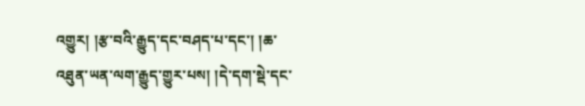འགྱུར། །རྩ་བའི་རྒྱུད་དང་བཤད་པ་དང་། །ཆ་འཐུན་ཡན་ལག་རྒྱུད་གྱུར་པས། །དེ་དག་སྡེ་དང་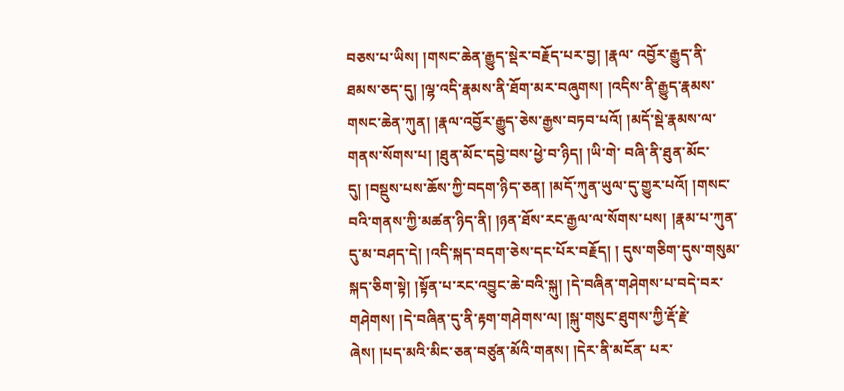བཅས་པ་ཡིས། །གསང་ཆེན་རྒྱུད་སྡེར་བརྗོད་པར་བྱ། །རྣལ་ འབྱོར་རྒྱུད་ནི་ཐམས་ཅད་དུ། །ལྷ་འདི་རྣམས་ནི་ཐོག་མར་བཞུགས། །འདིས་ནི་རྒྱུད་རྣམས་གསང་ཆེན་ཀུན། །རྣལ་འབྱོར་རྒྱུད་ཅེས་རྒྱས་བཏབ་པའོ། །མདོ་སྡེ་རྣམས་ལ་གནས་སོགས་པ། །ཐུན་མོང་དབྱེ་བས་ཕྱེ་བ་ཉིད། །ཡི་གེ་ བཞི་ནི་ཐུན་མོང་དུ། །བསྡུས་པས་ཆོས་ཀྱི་བདག་ཉིད་ཅན། །མདོ་ཀུན་ཡུལ་དུ་གྱུར་པའོ། །གསང་བའི་གནས་ཀྱི་མཚན་ཉིད་ནི། །ཉན་ཐོས་རང་རྒྱལ་ལ་སོགས་པས། །རྣམ་པ་ཀུན་དུ་མ་བཤད་དེ། །འདི་སྐད་བདག་ཅེས་དང་པོར་བརྗོད། ། དུས་གཅིག་དུས་གསུམ་སྐད་ཅིག་སྟེ། །སྟོན་པ་རང་འབྱུང་ཆེ་བའི་སྐུ། །དེ་བཞིན་གཤེགས་པ་བདེ་བར་གཤེགས། །དེ་བཞིན་དུ་ནི་རྟག་གཤེགས་ལ། །སྐུ་གསུང་ཐུགས་ཀྱི་རྡོ་རྗེ་ཞེས། །པད་མའི་མིང་ཅན་བཙུན་མོའི་གནས། །དེར་ནི་མངོན་ པར་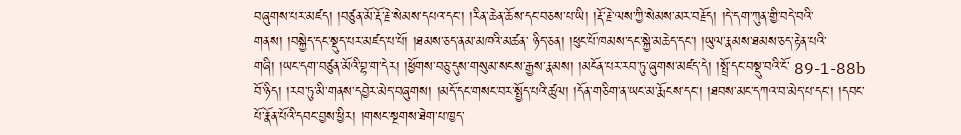བཞུགས་པར་མཛད། །བཙུན་མོ་རྡོ་རྗེ་སེམས་དཔའ་དང་། །རིན་ཆེན་ཆོས་དང་བཅས་པ་ཡི། །རྡོ་རྗེ་ལས་ཀྱི་སེམས་མར་བརྗོད། །དེ་དག་ཀུན་གྱི་བདེ་བའི་གནས། །བསྐྱེད་དང་སྡུད་པར་མཛད་པ་པོ། །ཐམས་ཅད་ནམ་མཁའི་མཚན་ ཉིད་ཅན། །ཕུང་པོ་ཁམས་དང་སྐྱེ་མཆེད་དང་། །ཡུལ་རྣམས་ཐམས་ཅད་རྟེན་པའི་གཞི། །ཡང་དག་བཙུན་མོའི་བྷ་ག་དེར། །ཕྱོགས་བཅུ་དུས་གསུམ་སངས་རྒྱས་རྣམས། །མངོན་པར་རབ་ཏུ་ཞུགས་མཛད་དེ། །སྤྲོ་དང་བསྡུ་བའི་ངོ་ 89-1-88b བོ་ཉིད། །རབ་ཏུ་མི་གནས་དབྱེར་མེད་བཞུགས། །མདོ་དང་གསང་བར་སྤྱོད་པའི་ཚུལ། །དོན་གཅིག་ན་ཡང་མ་རྨོངས་དང་། །ཐབས་མང་དཀའ་བ་མེད་པ་དང་། །དབང་པོ་རྣོན་པོའི་དབང་བྱས་ཕྱིར། །གསང་སྔགས་ཐེག་པ་ཁྱད་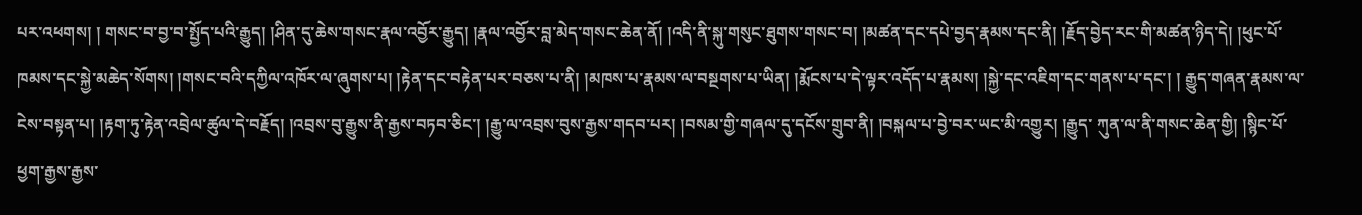པར་འཕགས། ། གསང་བ་བྱ་བ་སྤྱོད་པའི་རྒྱུད། །ཤིན་དུ་ཆེས་གསང་རྣལ་འབྱོར་རྒྱུད། །རྣལ་འབྱོར་བླ་མེད་གསང་ཆེན་ནོ། །འདི་ནི་སྐུ་གསུང་ཐུགས་གསང་བ། །མཚན་དང་དཔེ་བྱད་རྣམས་དང་ནི། །རྗོད་བྱེད་རང་གི་མཚན་ཉིད་དེ། །ཕུང་པོ་ ཁམས་དང་སྐྱེ་མཆེད་སོགས། །གསང་བའི་དཀྱིལ་འཁོར་ལ་ཞུགས་པ། །རྟེན་དང་བརྟེན་པར་བཅས་པ་ནི། །མཁས་པ་རྣམས་ལ་བསྔགས་པ་ཡིན། །རྨོངས་པ་དེ་ལྟར་འདོད་པ་རྣམས། །སྐྱེ་དང་འཇིག་དང་གནས་པ་དང་། ། རྒྱུད་གཞན་རྣམས་ལ་ངེས་བསྟན་པ། །རྟག་ཏུ་རྟེན་འབྲེལ་ཚུལ་དེ་བརྗོད། །འབྲས་བུ་རྒྱུས་ནི་རྒྱས་བཏབ་ཅིང་། །རྒྱུ་ལ་འབྲས་བུས་རྒྱས་གདབ་པར། །བསམ་གྱི་གཞལ་དུ་དངོས་གྲུབ་ནི། །བསྐལ་པ་བྱེ་བར་ཡང་མི་འགྱུར། །རྒྱུད་ ཀུན་ལ་ནི་གསང་ཆེན་གྱི། །སྙིང་པོ་ཕྱག་རྒྱས་རྒྱས་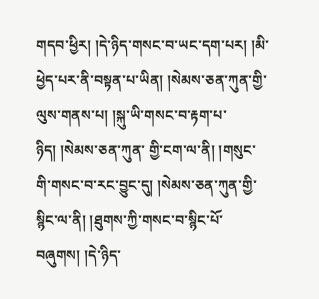གདབ་ཕྱིར། །དེ་ཉིད་གསང་བ་ཡང་དག་པར། །མི་ཕྱེད་པར་ནི་བསྟན་པ་ཡིན། །སེམས་ཅན་ཀུན་གྱི་ལུས་གནས་པ། །སྐུ་ཡི་གསང་བ་རྟག་པ་ཉིད། །སེམས་ཅན་ཀུན་ གྱི་ངག་ལ་ནི། །གསུང་གི་གསང་བ་རང་བྱུང་དུ། །སེམས་ཅན་ཀུན་གྱི་སྙིང་ལ་ནི། །ཐུགས་ཀྱི་གསང་བ་སྙིང་པོ་བཞུགས། །དེ་ཉིད་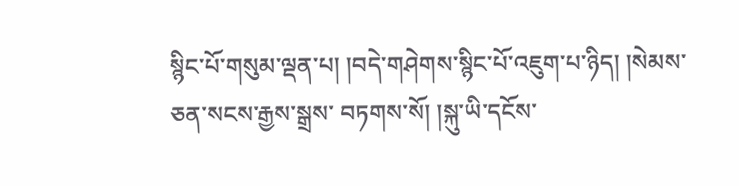སྙིང་པོ་གསུམ་ལྡན་པ། །བདེ་གཤེགས་སྙིང་པོ་འཇུག་པ་ཉིད། །སེམས་ཅན་སངས་རྒྱས་སྒྲས་ བཏགས་སོ། །སྐུ་ཡི་དངོས་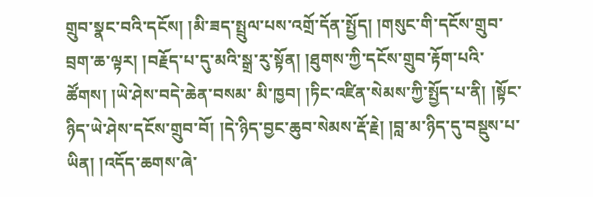གྲུབ་སྣང་བའི་དངོས། །མི་ཟད་སྤྲུལ་པས་འགྲོ་དོན་སྤྱོད། །གསུང་གི་དངོས་གྲུབ་བྲག་ཆ་ལྟར། །བརྗོད་པ་དུ་མའི་སྒྲ་རུ་སྟོན། །ཐུགས་ཀྱི་དངོས་གྲུབ་རྟོག་པའི་ཚོགས། །ཡེ་ཤེས་བདེ་ཆེན་བསམ་ མི་ཁྱབ། །ཏིང་འཛིན་སེམས་ཀྱི་སྤྱོད་པ་ནི། །སྟོང་ཉིད་ཡེ་ཤེས་དངོས་གྲུབ་བོ། །དེ་ཉིད་བྱང་ཆུབ་སེམས་རྡོ་རྗེ། །བླ་མ་ཉིད་དུ་བསྡུས་པ་ཡིན། །འདོད་ཆགས་ཞེ་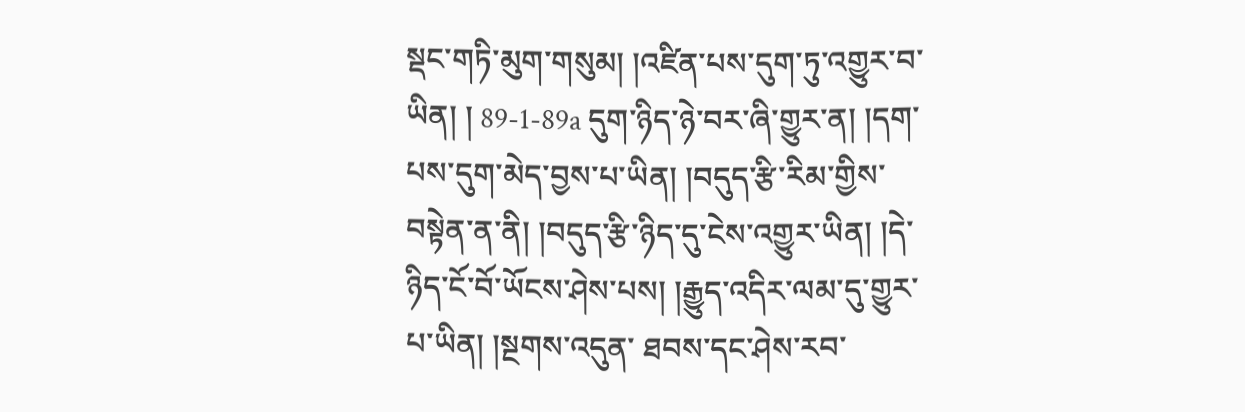སྡང་གཏི་མུག་གསུམ། །འཛིན་པས་དུག་ཏུ་འགྱུར་བ་ཡིན། ། 89-1-89a དུག་ཉིད་ཉེ་བར་ཞི་གྱུར་ན། །དག་པས་དུག་མེད་བྱས་པ་ཡིན། །བདུད་རྩི་རིམ་གྱིས་བསྟེན་ན་ནི། །བདུད་རྩི་ཉིད་དུ་ངེས་འགྱུར་ཡིན། །དེ་ཉིད་ངོ་བོ་ཡོངས་ཤེས་པས། །རྒྱུད་འདིར་ལམ་དུ་གྱུར་པ་ཡིན། །སྔགས་འདུན་ ཐབས་དང་ཤེས་རབ་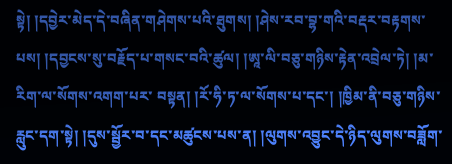སྟེ། །དབྱེར་མེད་དེ་བཞིན་གཤེགས་པའི་ཐུགས། །ཤེས་རབ་བྷ་གའི་བརྡར་བརྟགས་པས། །དབྱངས་སུ་བརྗོད་པ་གསང་བའི་ཚུལ། །ཨཱ་ལི་བཅུ་གཉིས་རྟེན་འབྲེལ་ཏེ། །མ་རིག་ལ་སོགས་འགག་པར་ བསྟན། །རོ་ཧི་ཏ་ལ་སོགས་པ་དང་། །ཁྱིམ་ནི་བཅུ་གཉིས་རླུང་དག་སྟེ། །དུས་སྦྱོར་བ་དང་མཚུངས་པས་ན། །ལུགས་འབྱུང་དེ་ཉིད་ལུགས་བཟློག་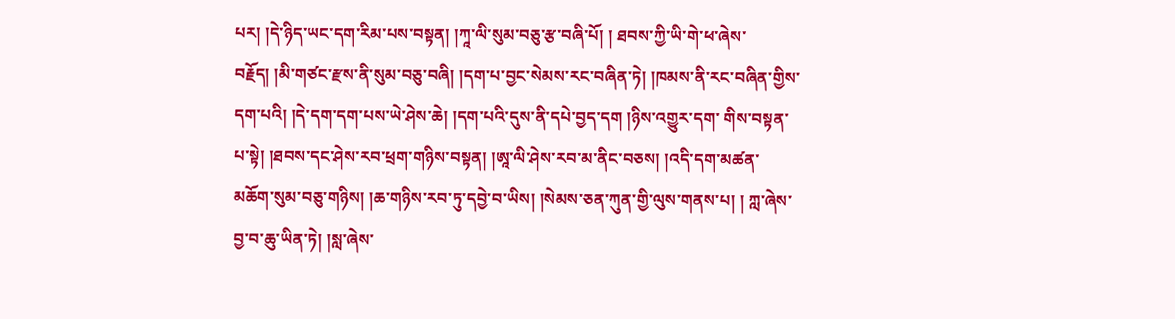པར། །དེ་ཉིད་ཡང་དག་རིམ་པས་བསྟན། །ཀཱ་ལི་སུམ་བཅུ་རྩ་བཞི་པོ། ། ཐབས་ཀྱི་ཡི་གེ་ཕ་ཞེས་བརྗོད། །མི་གཙང་རྫས་ནི་སུམ་བཅུ་བཞི། །དག་པ་བྱང་སེམས་རང་བཞིན་ཏེ། །ཁམས་ནི་རང་བཞིན་གྱིས་དག་པའི། །དེ་དག་དག་པས་ཡེ་ཤེས་ཆེ། །དག་པའི་དུས་ནི་དཔེ་བྱད་དག །ཉིས་འགྱུར་དག་ གིས་བསྟན་པ་སྟེ། །ཐབས་དང་ཤེས་རབ་ཕྲག་གཉིས་བསྟན། །ཨཱ་ལི་ཤེས་རབ་མ་ནིང་བཅས། །འདི་དག་མཚན་མཆོག་སུམ་བཅུ་གཉིས། །ཆ་གཉིས་རབ་ཏུ་དབྱེ་བ་ཡིས། །སེམས་ཅན་ཀུན་གྱི་ལུས་གནས་པ། ། ཀླ་ཞེས་བྱ་བ་ཆུ་ཡིན་ཏེ། །སླ་ཞེས་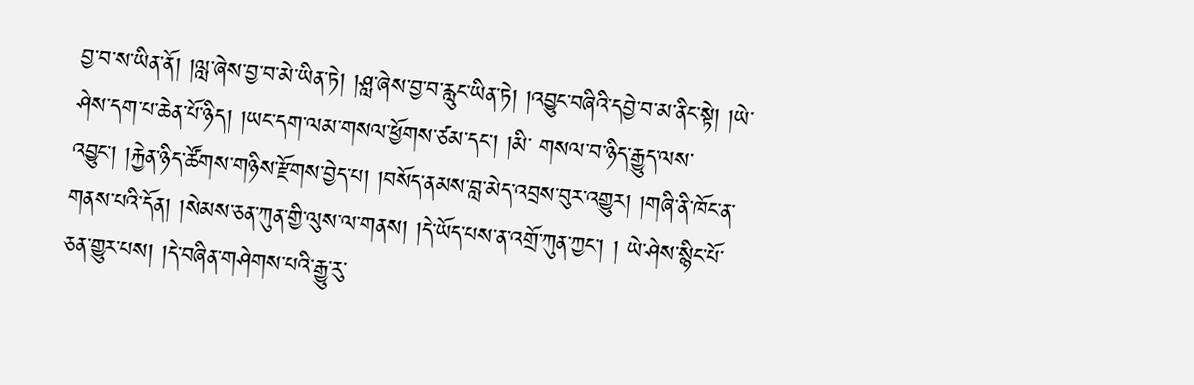བྱ་བ་ས་ཡིན་ནོ། །ལླ་ཞེས་བྱ་བ་མེ་ཡིན་ཏེ། །ཤླ་ཞེས་བྱ་བ་རླུང་ཡིན་ཏེ། །འབྱུང་བཞིའི་དབྱེ་བ་མ་ནིང་སྟེ། །ཡེ་ཤེས་དག་པ་ཆེན་པོ་ཉིད། །ཡང་དག་ལམ་གསལ་ཕྱོགས་ཙམ་དང་། །མི་ གསལ་བ་ཉིད་རྒྱུད་ལས་འབྱུང་། །རྐྱེན་ཉིད་ཚོགས་གཉིས་རྫོགས་བྱེད་པ། །བསོད་ནམས་བླ་མེད་འབྲས་བུར་འགྱུར། །གཞི་ནི་ཁོང་ན་གནས་པའི་དོན། །སེམས་ཅན་ཀུན་གྱི་ལུས་ལ་གནས། །དེ་ཡོད་པས་ན་འགྲོ་ཀུན་ཀྱང་། ། ཡེ་ཤེས་སྙིང་པོ་ཅན་གྱུར་པས། །དེ་བཞིན་གཤེགས་པའི་རྒྱུ་རུ་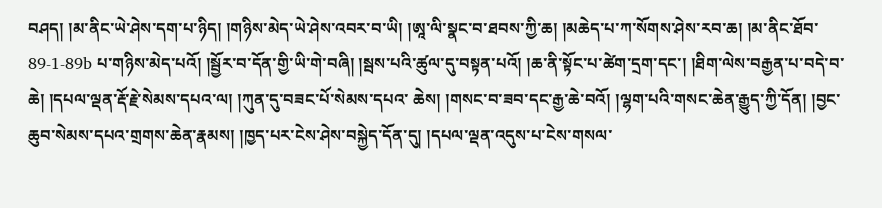བཤད། །མ་ནིང་ཡེ་ཤེས་དག་པ་ཉིད། །གཉིས་མེད་ཡེ་ཤེས་འབར་བ་ཡི། །ཨཱ་ལི་སྣང་བ་ཐབས་ཀྱི་ཆ། །མཆེད་པ་ཀ་སོགས་ཤེས་རབ་ཆ། །མ་ནིང་ཐོབ་ 89-1-89b པ་གཉིས་མེད་པའོ། །སྦྱོར་བ་དོན་གྱི་ཡི་གེ་བཞི། །སྦས་པའི་ཚུལ་དུ་བསྟན་པའོ། །ཆ་ནི་སྟོང་པ་ཚེག་དྲག་དང་། །ཐིག་ལེས་བརྒྱན་པ་བདེ་བ་ཆེ། །དཔལ་ལྡན་རྡོ་རྗེ་སེམས་དཔའ་ལ། །ཀུན་དུ་བཟང་པོ་སེམས་དཔའ་ ཆེས། །གསང་བ་ཟབ་དང་རྒྱ་ཆེ་བའོ། །ལྷག་པའི་གསང་ཆེན་རྒྱུད་ཀྱི་དོན། །བྱང་ཆུབ་སེམས་དཔའ་གྲགས་ཆེན་རྣམས། །ཁྱད་པར་ངེས་ཤེས་བསྐྱེད་དོན་དུ། །དཔལ་ལྡན་འདུས་པ་ངེས་གསལ་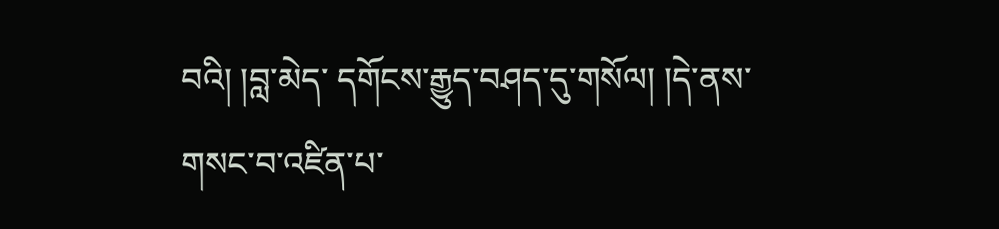བའི། །བླ་མེད་ དགོངས་རྒྱུད་བཤད་དུ་གསོལ། །དེ་ནས་གསང་བ་འཛིན་པ་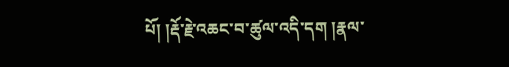པོ། །རྡོ་རྗེ་འཆང་བ་ཚུལ་འདི་དག །རྣལ་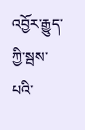འབྱོར་རྒྱུད་ཀྱི་སྦས་པའི་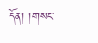དོན། །གསང་